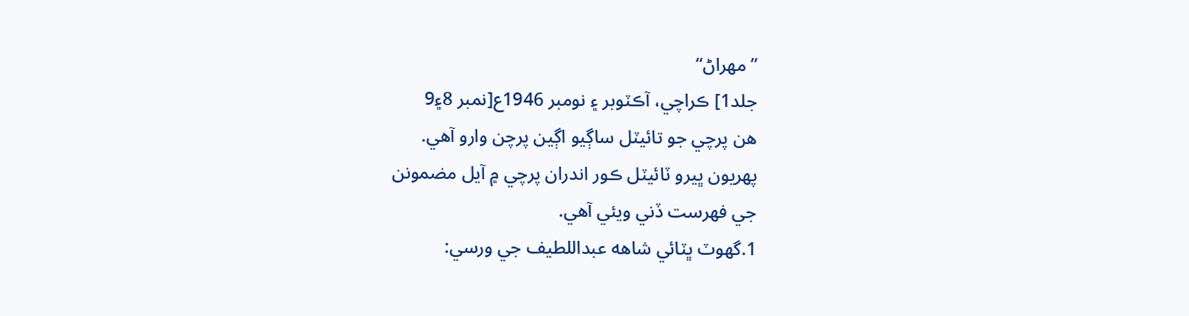”مهراڻ“
جلد1] ڪراچي، آڪٽوبر ۽ نومبر 1946ع[نمبر 8۽9
هن پرچي جو تائيٽل ساڳيو اڳين پرچن وارو آهي.
پهريون ڀيرو ٽائيٽل ڪور اندران پرچي ۾ آيل مضمونن
جي فهرست ڏني ويئي آهي.
1.گهوٽ ڀٽائي شاهه عبداللطيف جي ورسي: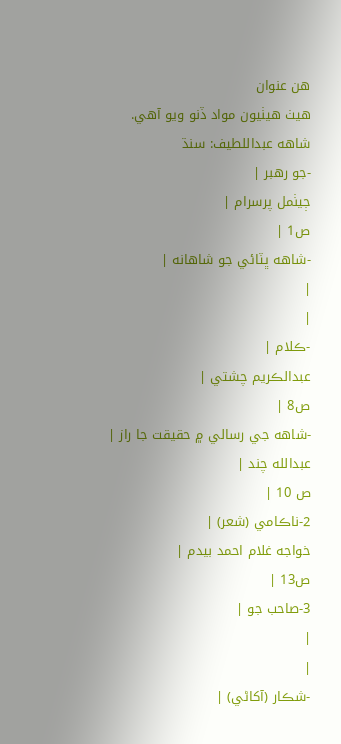هن عنوان
هيٺ هيٺيون مواد ڏنو ويو آهي.
شاهه عبداللطيف: سنڌ
-جو رهبر |
ڄيٺمل پرسرام |
ص1 |
-شاهه ڀٽائي جو شاهانه |
|
|
-ڪلام |
عبدالڪريم چشتي |
ص8 |
-شاهه جي رسالي ۾ حقيقت جا راز |
عبدالله چند |
ص 10 |
2-ناڪامي (شعر) |
خواجه غلام احمد بيدم |
ص13 |
3-صاحب جو |
|
|
-شڪار (آکاڻي) |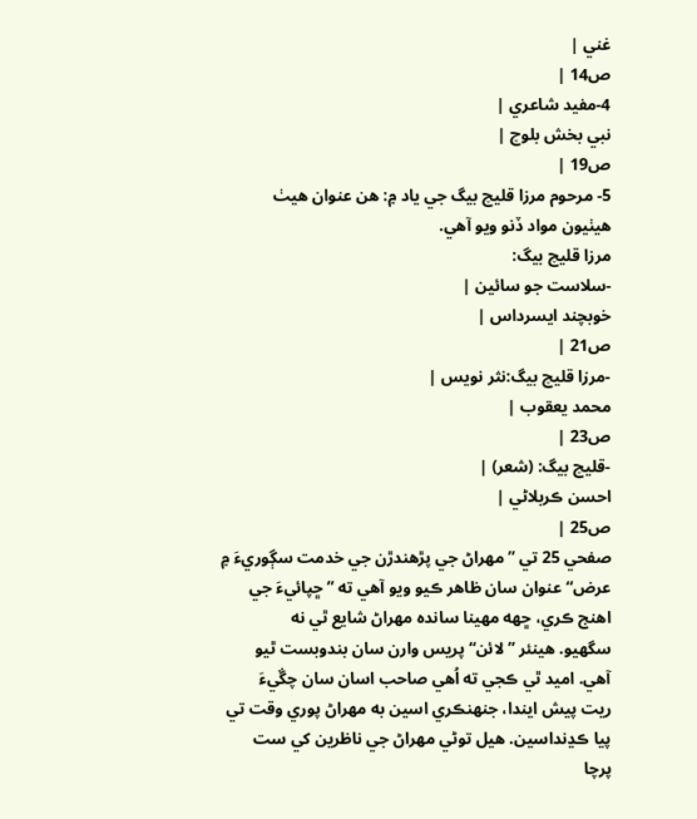غني |
ص14 |
4-مفيد شاعري |
نبي بخش بلوچ |
ص19 |
5- مرحوم مرزا قليچ بيگ جي ياد ۾: هن عنوان هيٺ
هيٺيون مواد ڏنو ويو آهي.
مرزا قليچ بيگ:
-سلاست جو سائين |
خوبچند ايسرداس |
ص21 |
-مرزا قليچ بيگ:نثر نويس |
محمد يعقوب |
ص23 |
-قليچ بيگ: (شعر) |
احسن ڪربلاڻي |
ص25 |
صفحي 25 تي ”مهراڻ جي پڙهندڙن جي خدمت سڳوريءَ ۾
عرض“ عنوان سان ظاهر ڪيو ويو آهي ته ”ڇپائيءَ جي
اهنج ڪري، ڇهه مهينا سانده مهراڻ شايع ٿي نه
سگهيو. هينئر ”لائن“ پريس وارن سان بندوبست ٿيو
آهي. اميد ٿي ڪجي ته اُهي صاحب اسان سان چڱيءَ
ريت پيش ايندا، جنهنڪري اسين به مهراڻ پوري وقت تي
پيا ڪڍنداسين. هيل توڻي مهراڻ جي ناظرين کي ست
پرچا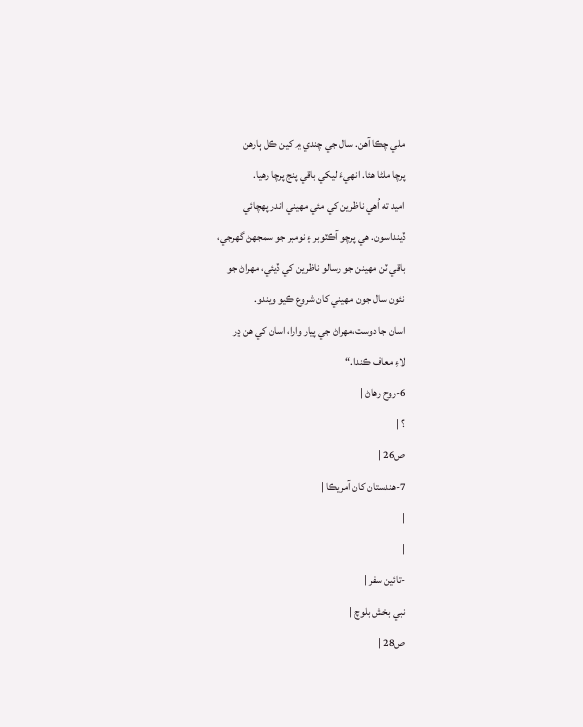ملي چڪا آهن. سال جي چندي ۾ کين ڪل ٻارهن
پرچا ملڻا هئا. انهيءَ ليکي باقي پنج پرچا رهيا.
اميد ته اُهي ناظرين کي مئي مهيني اندر پهچائي
ڏينداسون. هي پرچو آڪٽوبر ۽ نومبر جو سمجهڻ گهرجي،
باقي ٽن مهينن جو رسالو ناظرين کي ڏيئي، مهراڻ جو
نئون سال جون مهيني کان شروع ڪيو ويندو.
اسان جا دوست،مهراڻ جي پيار وارا، اسان کي هن ڍر
لاءِ معاف ڪندا.“
6-روح رهاڻ |
؟ |
ص26 |
7-هندستان کان آمريڪا |
|
|
-تائين سفر |
نبي بخش بلوچ |
ص28 |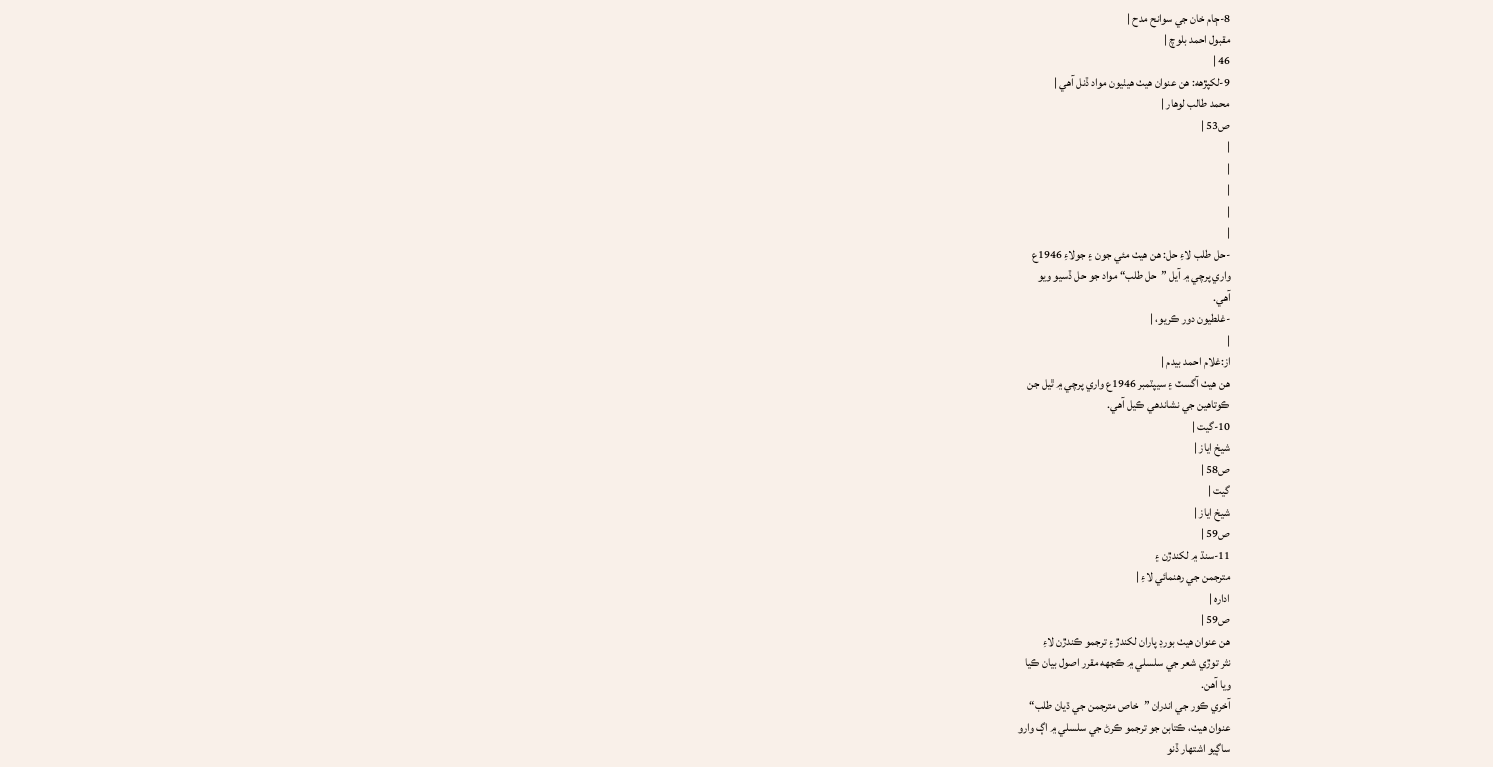8-ڄام خان جي سوانح مدح |
مقبول احمد بلوچ |
46 |
9-لکپڙهه: هن عنوان هيٺ هيٺيون مواد ڏنل آهي |
محمد طالب لوهار |
ص53 |
|
|
|
|
|
-حل طلب لاءِ حل: هن هيٺ مئي جون ۽ جولاءِ 1946ع
واري پرچي ۾ آيل ”حل طلب“ مواد جو حل ڏسيو ويو
آهي.
-غلطيون دور ڪريو، |
|
از:غلام احمد بيدم |
هن هيٺ آگسٽ ۽ سيپٽمبر 1946ع واري پرچي ۾ ٿيل جن
ڪوتاهين جي نشاندهي ڪيل آهي.
10-گيت |
شيخ اياز |
ص58 |
گيت |
شيخ اياز |
ص59 |
11-سنڌ ۾ لکندڙن ۽
مترجمن جي رهنمائي لاءِ |
اداره |
ص59 |
هن عنوان هيٺ بورڊ پاران لکندڙ ۽ ترجمو ڪندڙن لاءِ
نثر توڙي شعر جي سلسلي ۾ ڪجهه مقرر اصول بيان ڪيا
ويا آهن.
آخري ڪور جي اندران ”خاص مترجمن جي ڌيان طلب“
عنوان هيٺ، ڪتابن جو ترجمو ڪرڻ جي سلسلي ۾ اڳ وارو
ساڳيو اشتهار ڏنو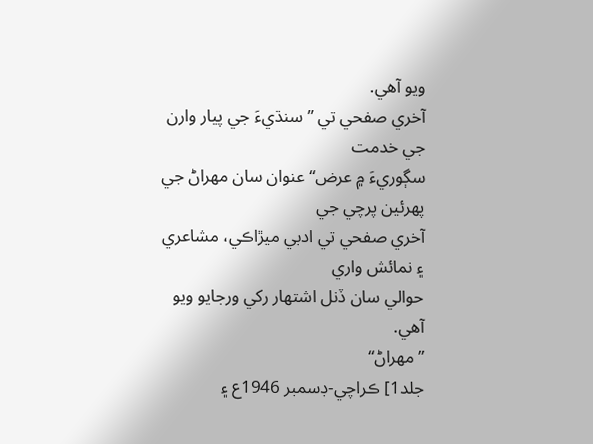ويو آهي.
آخري صفحي تي ”سنڌيءَ جي پيار وارن جي خدمت
سڳوريءَ ۾ عرض“ عنوان سان مهراڻ جي پهرئين پرچي جي
آخري صفحي تي ادبي ميڙاڪي، مشاعري ۽ نمائش واري
حوالي سان ڏنل اشتهار رکي ورجايو ويو آهي.
”مهراڻ“
جلد1] ڪراچي-ڊسمبر 1946ع ۽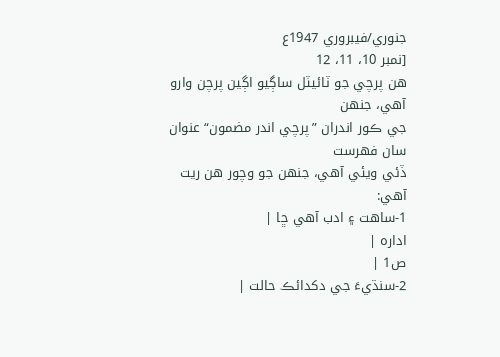جنوري/فيبروري 1947ع
[نمبر 10، 11، 12
هن پرچي جو ٽائيٽل ساڳيو اڳين پرچن وارو آهي، جنهن
جي ڪور اندران ”پرچي اندر مضمون“ عنوان سان فهرست
ڏئي ويئي آهي، جنهن جو وچور هن ريت آهي:
1-ساهت ۽ ادب آهي ڇا |
اداره |
ص1 |
2-سنڌيءَ جي دکدائڪ حالت |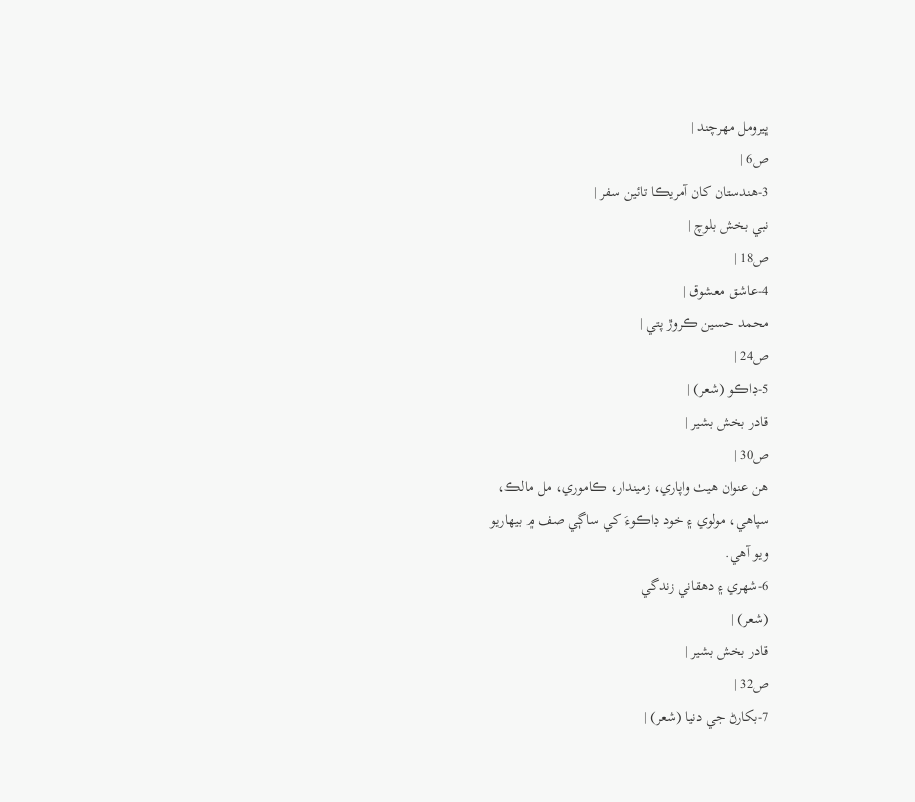ڀيرومل مهرچند |
ص6 |
3-هندستان کان آمريڪا تائين سفر |
نبي بخش بلوچ |
ص18 |
4-عاشق معشوق |
محمد حسين ڪروڙ پتي |
ص24 |
5-ڊاڪو (شعر) |
قادر بخش بشير |
ص30 |
هن عنوان هيٺ واپاري، زميندار، ڪاموري، مل مالڪ،
سپاهي، مولوي ۽ خود ڊاڪوءَ کي ساڳي صف ۾ بيهاريو
ويو آهي.
6-شهري ۽ دهقاني زندگي
(شعر) |
قادر بخش بشير |
ص32 |
7-بکارڻ جي دنيا (شعر) |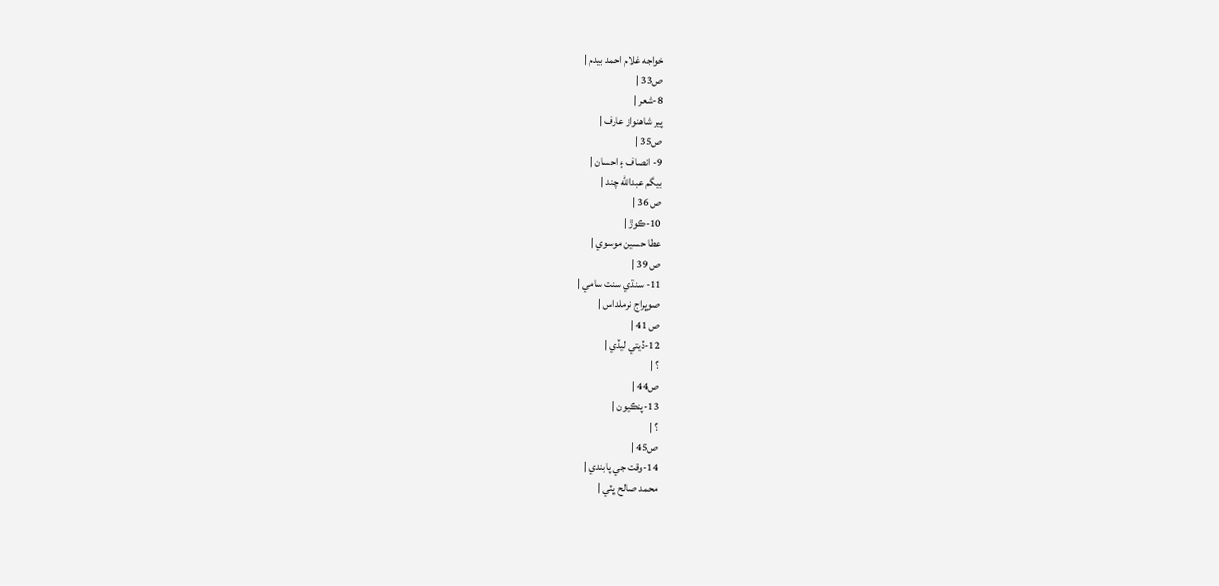خواجه غلام احمد بيدم |
ص33 |
8-شعر |
پير شاهنواز عارف |
ص35 |
9- انصاف ۽ احسان |
بيگم عبدالله چند |
ص 36 |
10-ڪوڙ |
عطا حسين موسوي |
ص 39 |
11- سنڌي سنت سامي |
صوڀراج نرملداس |
ص 41 |
12-ڏيتي ليڏي |
؟ |
ص44 |
13-پنڪيون |
؟ |
ص45 |
14-وقت جي پابندي |
محمد صالح ڀٽي |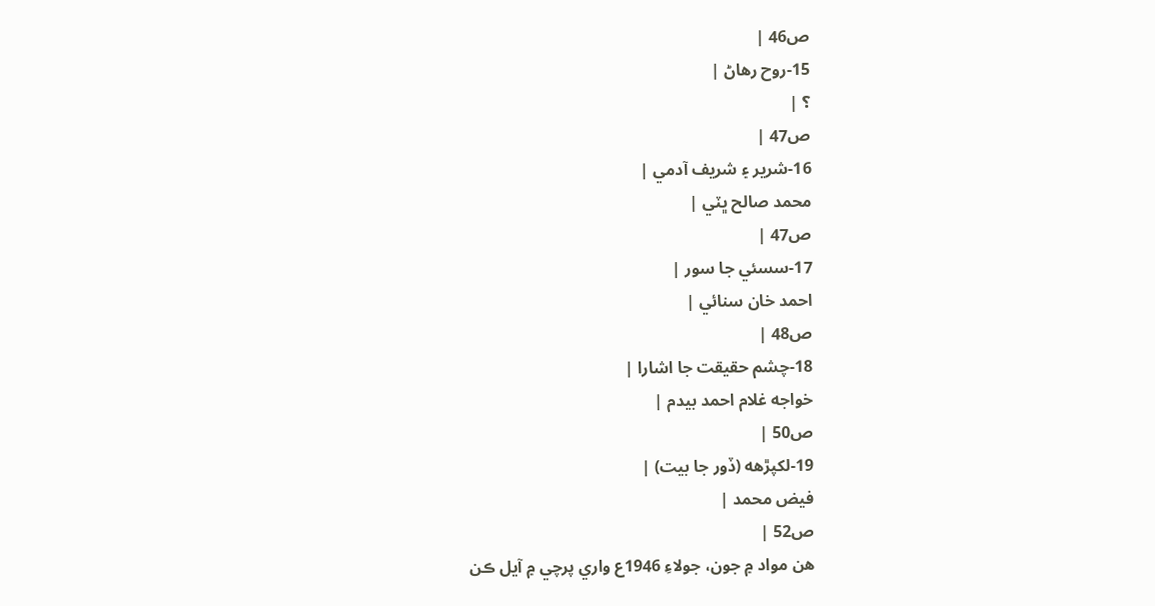ص46 |
15-روح رهاڻ |
؟ |
ص47 |
16-شرير ۽ شريف آدمي |
محمد صالح ڀٽي |
ص47 |
17-سسئي جا سور |
احمد خان سنائي |
ص48 |
18-چشم حقيقت جا اشارا |
خواجه غلام احمد بيدم |
ص50 |
19-لکپڙهه (ڏور جا بيت) |
فيض محمد |
ص52 |
هن مواد ۾ جون، جولاءِ 1946ع واري پرچي ۾ آيل ڪن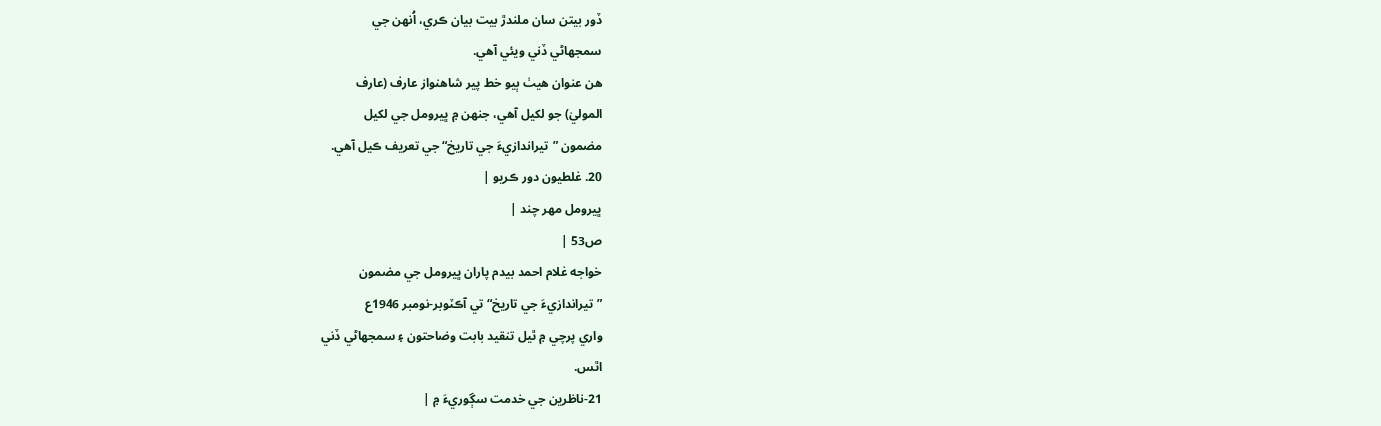ڏور بيتن سان ملندڙ بيت بيان ڪري، اُنهن جي
سمجهاڻي ڏني ويئي آهي.
هن عنوان هيٺ ٻيو خط پير شاهنواز عارف (عارف
الموليٰ) جو لکيل آهي، جنهن ۾ ڀيرومل جي لکيل
مضمون ”تيراندازيءَ جي تاريخ“ جي تعريف ڪيل آهي.
20. غلطيون دور ڪريو |
ڀيرومل مهر چند |
ص53 |
خواجه غلام احمد بيدم پاران ڀيرومل جي مضمون
”تيراندازيءَ جي تاريخ“ تي آڪٽوبر-نومبر 1946ع
واري پرچي ۾ ٿيل تنقيد بابت وضاحتون ۽ سمجهاڻي ڏني
اٿس.
21-ناظرين جي خدمت سڳوريءَ ۾ |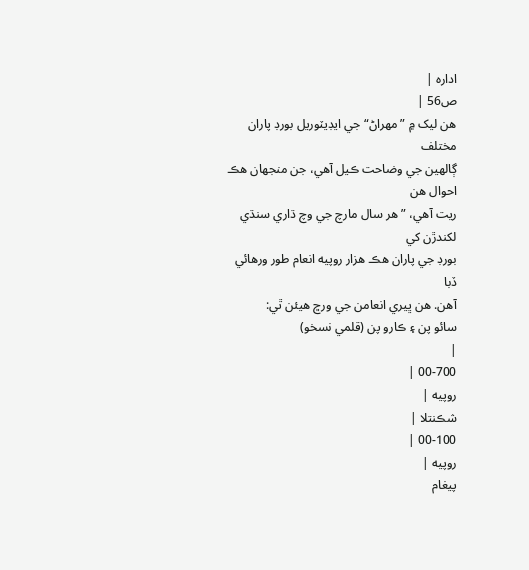اداره |
ص56 |
هن ليک ۾ ”مهراڻ“ جي ايڊيٽوريل بورڊ پاران مختلف
ڳالهين جي وضاحت ڪيل آهي، جن منجهان هڪ احوال هن
ريت آهي، ”هر سال مارچ جي وچ ڌاري سنڌي لکندڙن کي
بورڊ جي پاران هڪ هزار روپيه انعام طور ورهائي ڏبا
آهن. هن ڀيري انعامن جي ورڇ هيئن ٿي:
سائو پن ۽ ڪارو پن (قلمي نسخو)
|
00-700 |
روپيه |
شڪنتلا |
00-100 |
روپيه |
پيغام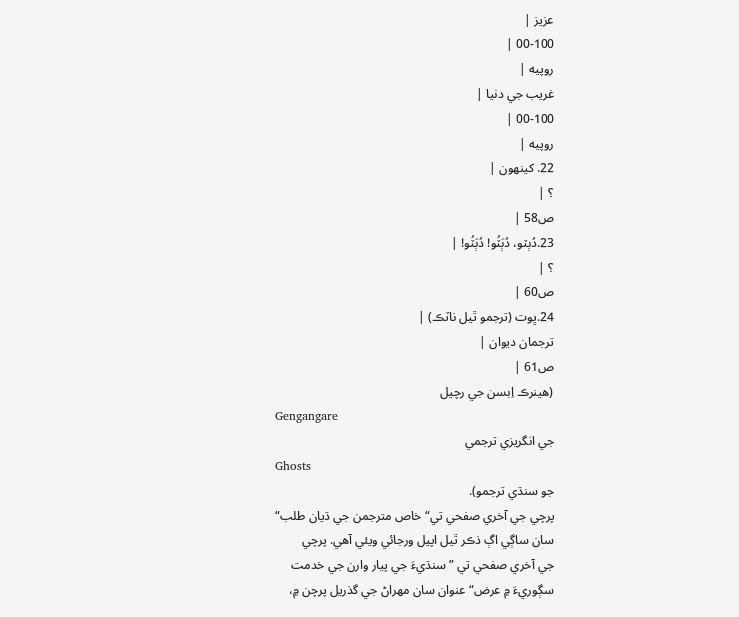عزيز |
00-100 |
روپيه |
غريب جي دنيا |
00-100 |
روپيه |
22. کينهون |
؟ |
ص58 |
23.دُٻٽو، دُٻَٽُو! دُٻَٽُو! |
؟ |
ص60 |
24.ڀوت (ترجمو ٿيل ناٽڪ) |
ترجمان ديوان |
ص61 |
(هينرڪ اِبسن جي رچيل
Gengangare
جي انگريزي ترجمي
Ghosts
جو سنڌي ترجمو).
پرچي جي آخري صفحي تي“ خاص مترجمن جي ڌيان طلب“
سان ساڳي اڳ ذڪر ٿيل اپيل ورجائي ويئي آهي. پرچي
جي آخري صفحي تي ”سنڌيءَ جي پيار وارن جي خدمت
سڳوريءَ ۾ عرض“ عنوان سان مهراڻ جي گذريل پرچن ۾،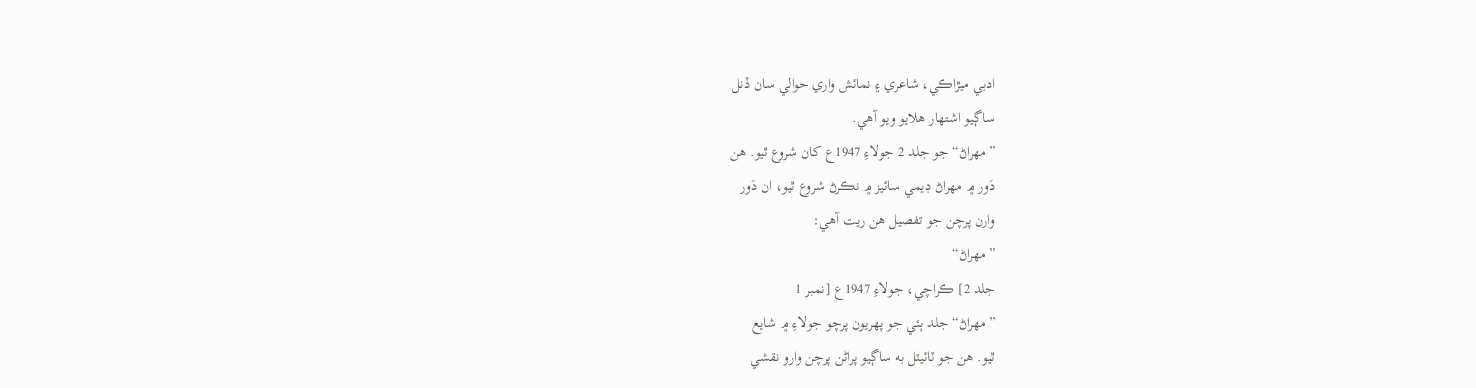ادبي ميڙاڪي، شاعري ۽ نمائش واري حوالي سان ڏنل
ساڳيو اشتهار هلايو ويو آهي.
”مهراڻ“ جو جلد 2 جولاءِ 1947ع کان شروع ٿيو. هن
دَور ۾ مهراڻ ڊيمي سائيز ۾ نڪرڻ شروع ٿيو، ان دَور
وارن پرچن جو تفصيل هن ريت آهي:
”مهراڻ“
جلد 2] ڪراچي، جولاءِ 1947ع [نمبر 1
”مهراڻ“ جلد ٻئي جو پهريون پرچو جولاءِ ۾ شايع
ٿيو. هن جو ٽائيٽل به ساڳيو پراڻن پرچن وارو نقشي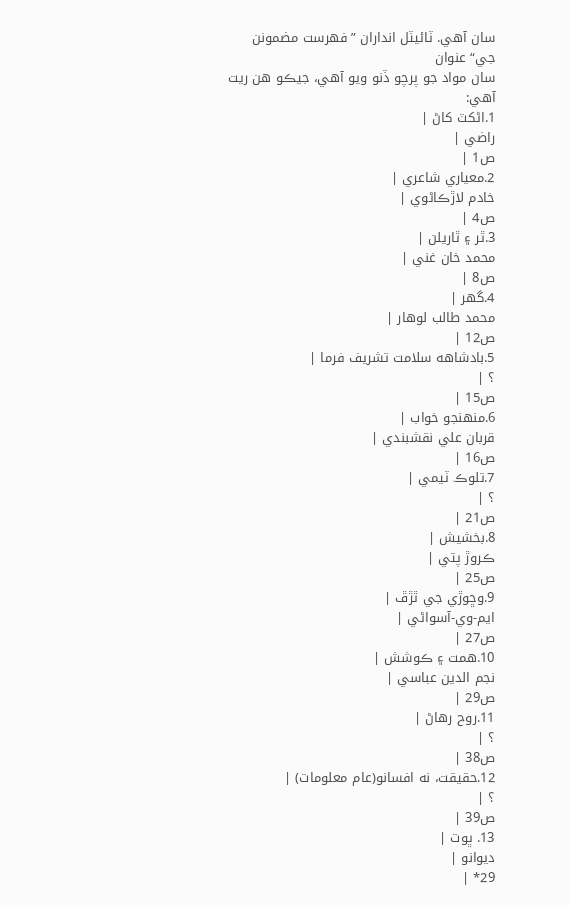سان آهي. ٽائيٽل انداران ”فهرست مضمونن جي“ عنوان
سان مواد جو پرچو ڏنو ويو آهي، جيڪو هن ريت آهي:
1.اڻکٽ کاڻ |
راضي |
ص1 |
2.معياري شاعري |
خادم لاڙڪاڻوي |
ص4 |
3.ٿر ۽ ٿاريلن |
محمد خان غني |
ص8 |
4.گهر |
محمد طالب لوهار |
ص12 |
5.بادشاهه سلامت تشريف فرما |
؟ |
ص15 |
6.منهنجو خواب |
قربان علي نقشبندي |
ص16 |
7.تلوڪ ٽيمي |
؟ |
ص21 |
8.بخشيش |
ڪروڙ پتي |
ص25 |
9.وڇوڙي جي ٿڙڦ |
ايم-وي-آسواڻي |
ص27 |
10.همت ۽ ڪوشش |
نجم الدين عباسي |
ص29 |
11.روح رهاڻ |
؟ |
ص38 |
12.حقيقت، نه افسانو(عام معلومات) |
؟ |
ص39 |
13. ڀوت |
ديوانو |
29* |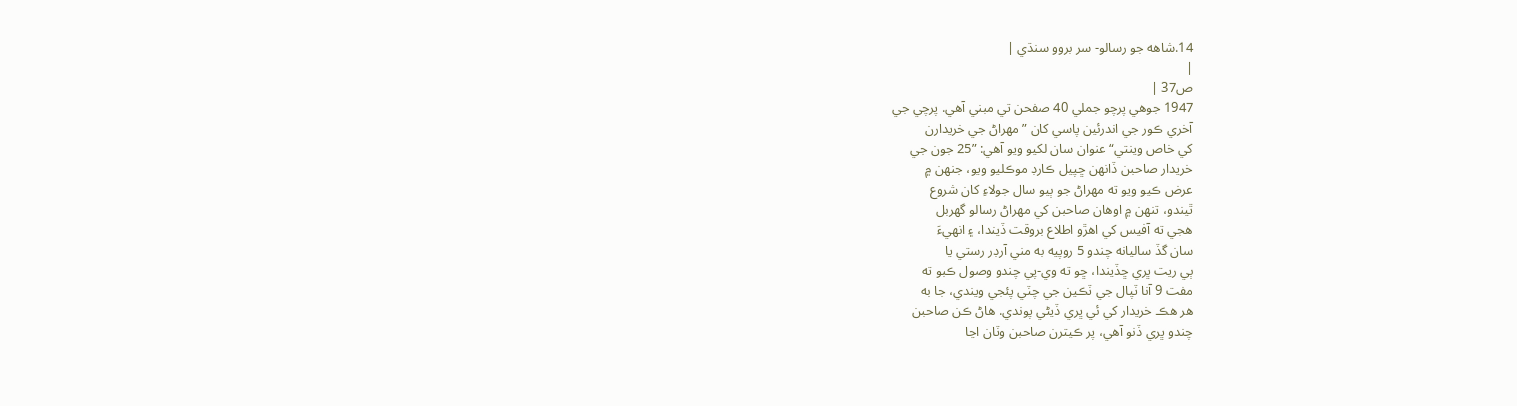14.شاهه جو رسالو- سر بروو سنڌي |
|
ص37 |
1947 جوهي پرچو جملي 40 صفحن تي مبني آهي. پرچي جي
آخري ڪور جي اندرئين پاسي کان ”مهراڻ جي خريدارن
کي خاص وينتي“ عنوان سان لکيو ويو آهي: ”25 جون جي
خريدار صاحبن ڏانهن ڇپيل ڪارڊ موڪليو ويو، جنهن ۾
عرض ڪيو ويو ته مهراڻ جو ٻيو سال جولاءِ کان شروع
ٿيندو، تنهن ۾ اوهان صاحبن کي مهراڻ رسالو گهربل
هجي ته آفيس کي اهڙو اطلاع بروقت ڏيندا، ۽ انهيءَ
سان گڏ ساليانه چندو 5 روپيه به مني آرڊر رستي يا
ٻي ريت ڀري ڇڏيندا، ڇو ته وي-پي چندو وصول ڪبو ته
مفت 9 آنا ٽپال جي ٽڪين جي چٽي پئجي ويندي، جا به
هر هڪ خريدار کي ئي ڀري ڏيڻي پوندي. هاڻ ڪن صاحبن
چندو ڀري ڏنو آهي، پر ڪيترن صاحبن وٽان اڃا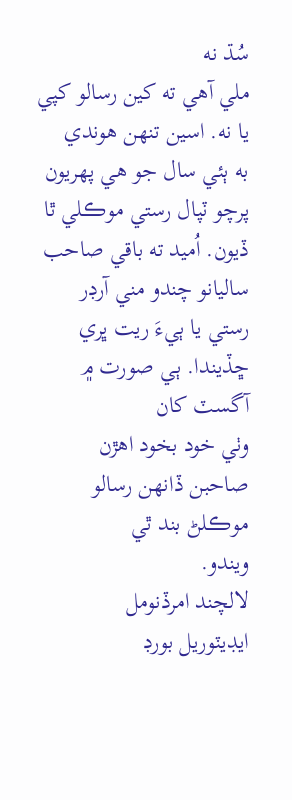سُڌ نه
ملي آهي ته کين رسالو کپي يا نه. اسين تنهن هوندي
به ٻئي سال جو هي پهريون پرچو ٽپال رستي موڪلي ٿا
ڏيون. اُميد ته باقي صاحب ساليانو چندو مني آرڊر
رستي يا ٻيءَ ريت ڀري ڇڏيندا. ٻي صورت ۾ آگسٽ کان
وٺي خود بخود اهڙن صاحبن ڏانهن رسالو موڪلڻ بند ٿي
ويندو.
لالچند امرڏنومل
ايڊيٽوريل بورڊ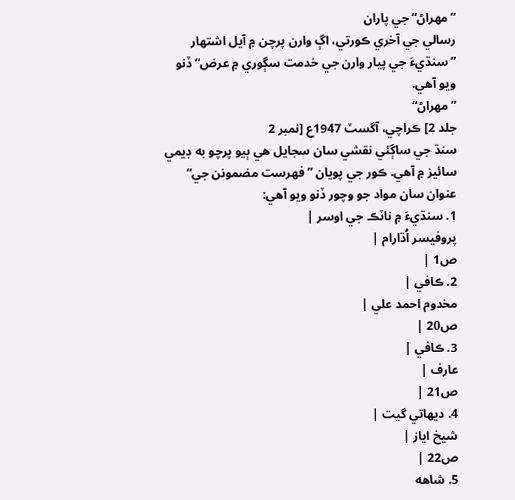”مهراڻ“ جي پاران
رسالي جي آخري ڪورتي، اڳ وارن پرچن ۾ آيل اشتهار
”سنڌيءَ جي پيار وارن جي خدمت سڳوري ۾ عرض“ ڏنو
ويو آهي.
”مهراڻ“
جلد 2] ڪراچي، آگسٽ 1947ع [نمبر 2
سنڌ جي ساڳئي نقشي سان سجايل هي ٻيو پرچو به ڊيمي
سائيز ۾ آهي. ڪور جي پويان ”فهرست مضمونن جي“
عنوان سان مواد جو وچور ڏنو ويو آهي:
1. سنڌيءَ ۾ ناٽڪ جي اوسر |
پروفيسر اُڌارام |
ص1 |
2. ڪافي |
مخدوم احمد علي |
ص20 |
3. ڪافي |
عارف |
ص21 |
4. ديهاتي گيت |
شيخ اياز |
ص22 |
5. شاهه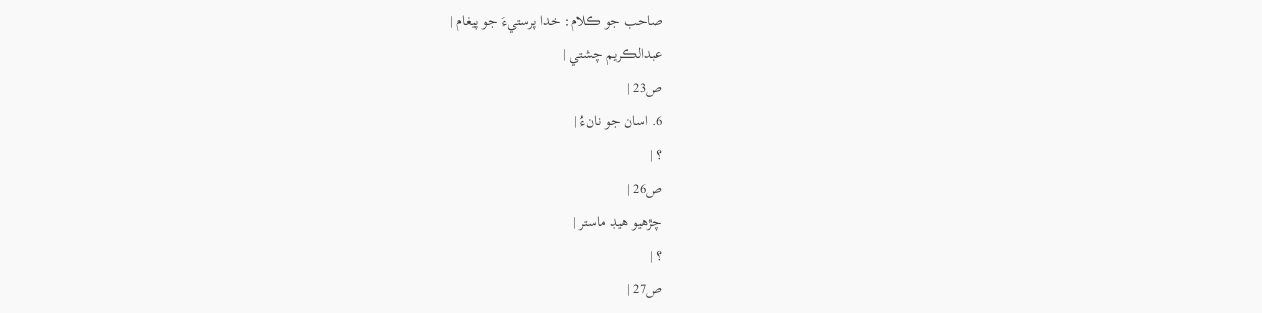صاحب جو ڪلام: خدا پرستيءَ جو پيغام |
عبدالڪريم چشتي |
ص23 |
6. اسان جو نانءُ |
؟ |
ص26 |
چڙهيو هيڊ ماستر |
؟ |
ص27 |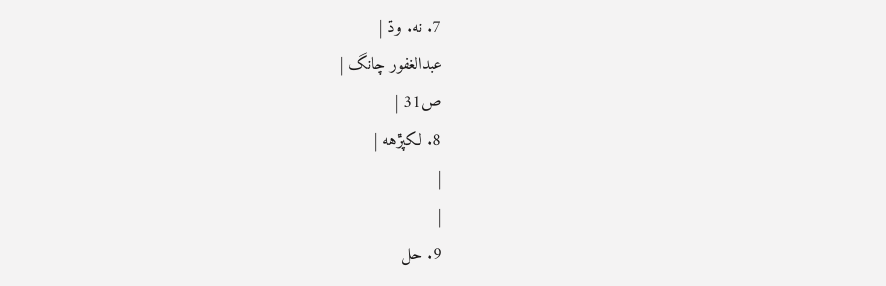7. نه. وڌ |
عبدالغفور چانگ |
ص31 |
8. لکپڙهه |
|
|
9. حل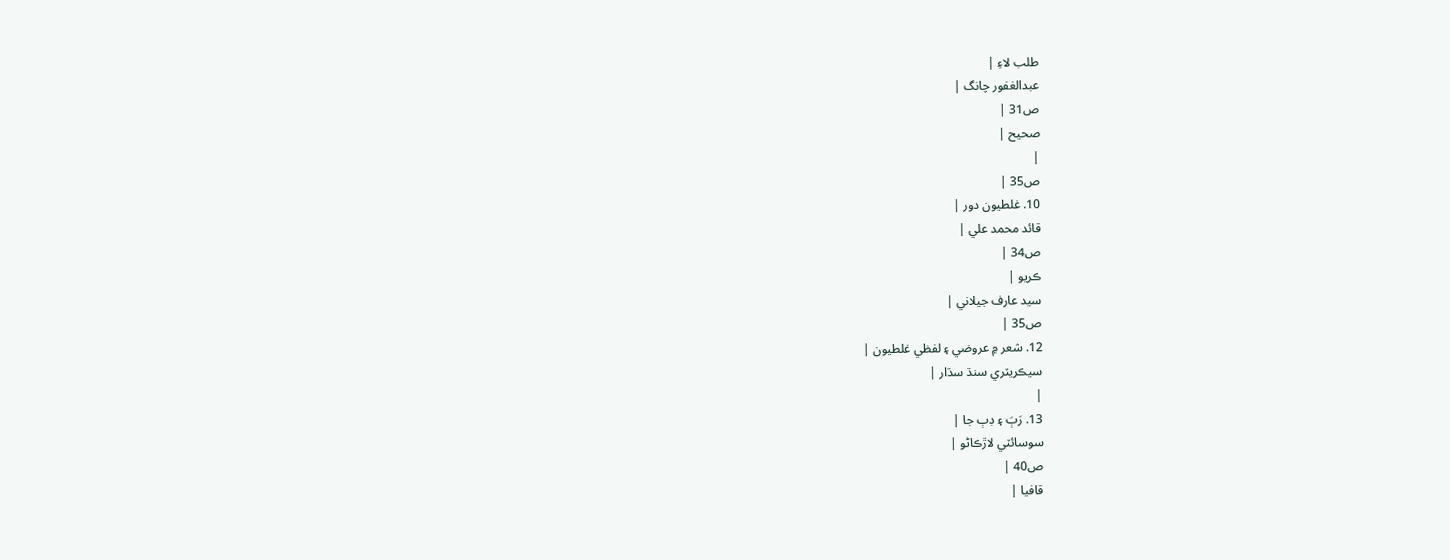طلب لاءِ |
عبدالغفور چانگ |
ص31 |
صحيح |
|
ص35 |
10. غلطيون دور |
قائد محمد علي |
ص34 |
ڪريو |
سيد عارف جيلاني |
ص35 |
12. شعر ۾ عروضي ۽ لفظي غلطيون |
سيڪريٽري سنڌ سڌار |
|
13. رَٻَ ۽ ڊٻ جا |
سوسائٽي لاڙڪاڻو |
ص40 |
قافيا |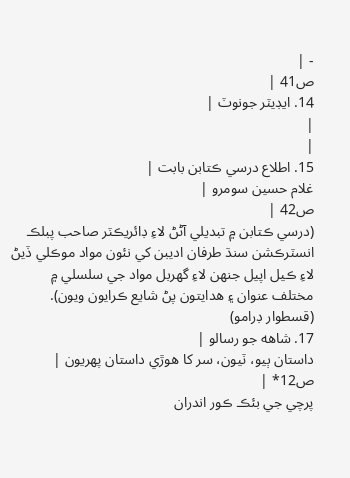- |
ص41 |
14. ايڊيٽر جونوٽ |
|
|
15. اطلاع درسي ڪتابن بابت |
غلام حسين سومرو |
ص42 |
(درسي ڪتابن ۾ تبديلي آڻڻ لاءِ ڊائريڪٽر صاحب پبلڪ
انسٽرڪشن سنڌ طرفان اديبن کي نئون مواد موڪلي ڏيڻ
لاءِ ڪيل اپيل جنهن لاءِ گهربل مواد جي سلسلي ۾
مختلف عنوان ۽ هدايتون پڻ شايع ڪرايون ويون).
(قسطوار ڊرامو)
17. شاهه جو رسالو |
داستان ٻيو، ٽيون، سر کا هوڙي داستان پهريون |
ص12* |
پرچي جي بئڪ ڪور اندران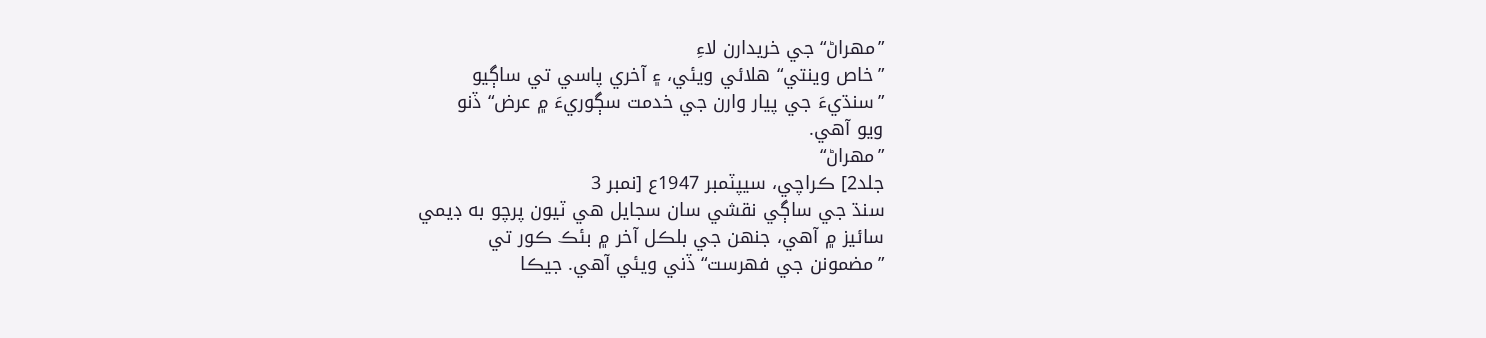”مهراڻ“ جي خريدارن لاءِ
”خاص وينتي“ هلائي ويئي، ۽ آخري پاسي تي ساڳيو
”سنڌيءَ جي پيار وارن جي خدمت سڳوريءَ ۾ عرض“ ڏنو
ويو آهي.
”مهراڻ“
جلد2] ڪراچي، سيپٽمبر 1947ع [نمبر 3
سنڌ جي ساڳي نقشي سان سجايل هي ٽيون پرچو به ڊيمي
سائيز ۾ آهي، جنهن جي بلڪل آخر ۾ بئڪ ڪور تي
”مضمونن جي فهرست“ ڏني ويئي آهي. جيڪا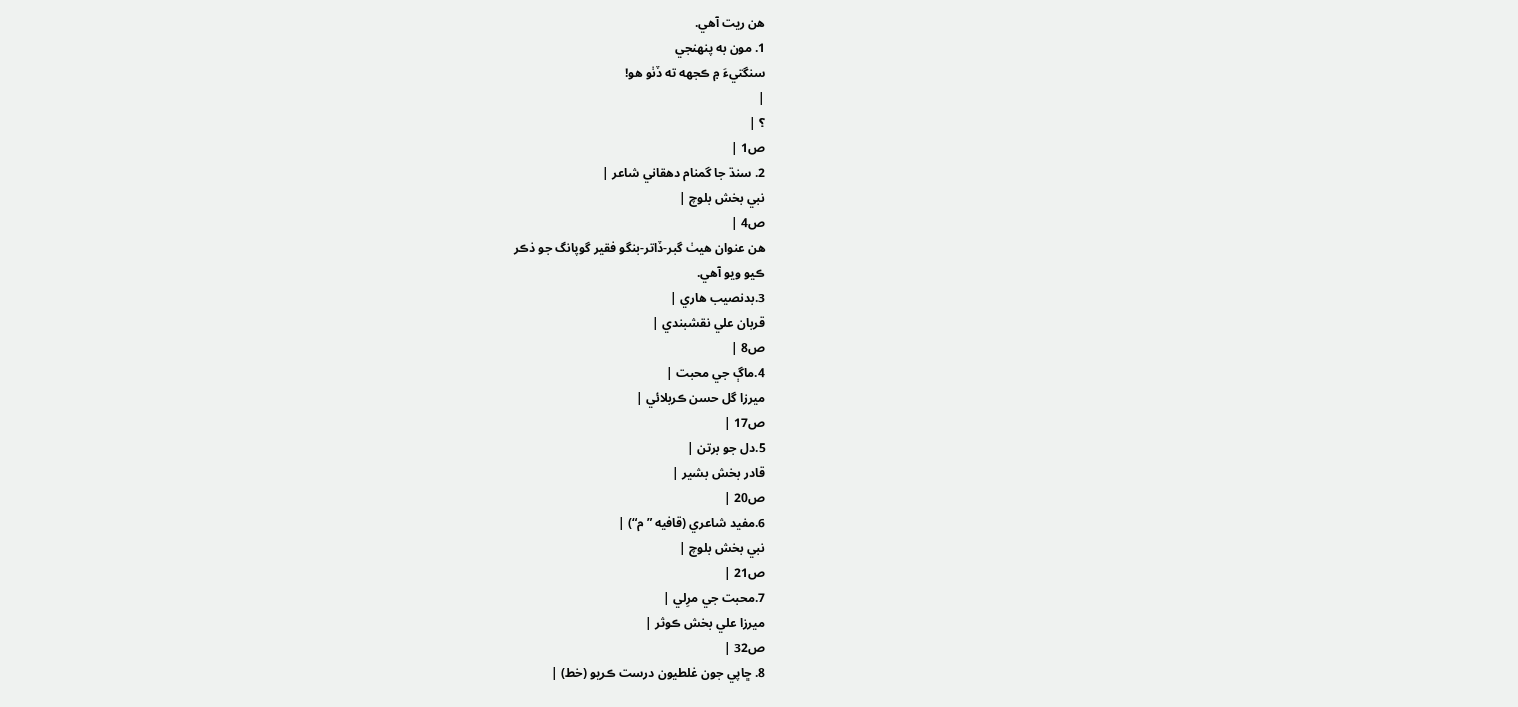هن ريت آهي.
1. مون به پنهنجي
سنگتيءَ ۾ ڪجهه ته ڏٺو هو!
|
؟ |
ص1 |
2. سنڌ جا گمنام دهقاني شاعر |
نبي بخش بلوچ |
ص4 |
هن عنوان هيٺ گبر-ڏاتر-بنگو فقير گوپانگ جو ذڪر
ڪيو ويو آهي.
3.بدنصيب هاري |
قربان علي نقشبندي |
ص8 |
4.ماڳ جي محبت |
ميرزا گل حسن ڪربلائي |
ص17 |
5.دل جو برتن |
قادر بخش بشير |
ص20 |
6.مفيد شاعري (قافيه ”م“) |
نبي بخش بلوچ |
ص21 |
7.محبت جي مرِلي |
ميرزا علي بخش ڪوثر |
ص32 |
8. ڇاپي جون غلطيون درست ڪريو (خط) |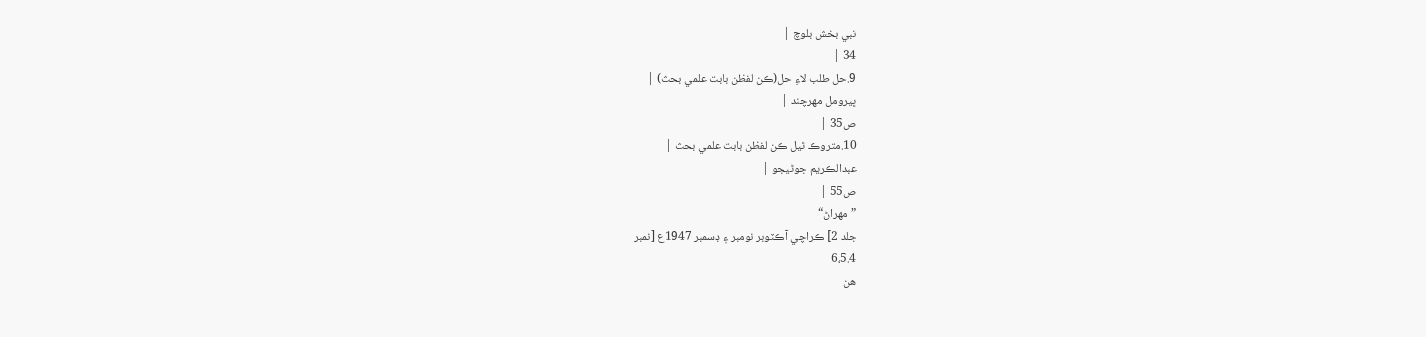نبي بخش بلوچ |
34 |
9.حل طلب لاءِ حل(ڪن لفظن بابت علمي بحث) |
ڀيرومل مهرچند |
ص35 |
10.متروڪ ٿيل ڪن لفظن بابت علمي بحث |
عبدالڪريم جوڻيجو |
ص55 |
”مهراڻ“
جلد 2] ڪراچي آڪٽوبر نومبر ۽ ڊسمبر 1947ع [نمبر
6،5.4
هن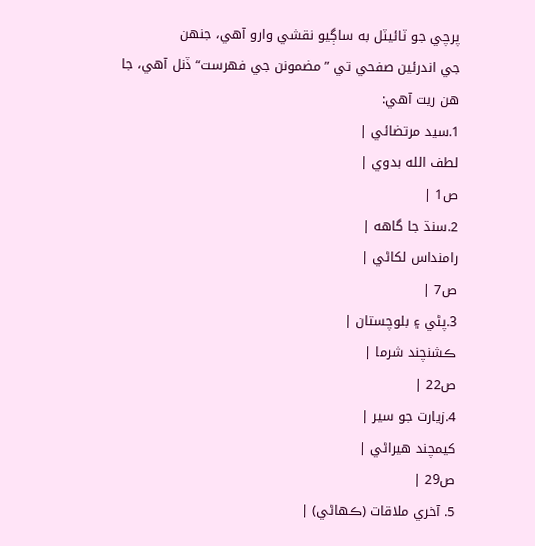پرچي جو ٽائيٽل به ساڳيو نقشي وارو آهي، جنهن
جي اندرئين صفحي تي ”مضمونن جي فهرست“ ڏنل آهي، جا
هن ريت آهي:
1.سيد مرتضائي |
لطف الله بدوي |
ص1 |
2.سنڌ جا گاهه |
رامنداس لکاڻي |
ص7 |
3.پڻي ۽ بلوچستان |
ڪشنچند شرما |
ص22 |
4.زيارت جو سير |
کيمچند هيراڻي |
ص29 |
5. آخري ملاقات (ڪهاڻي) |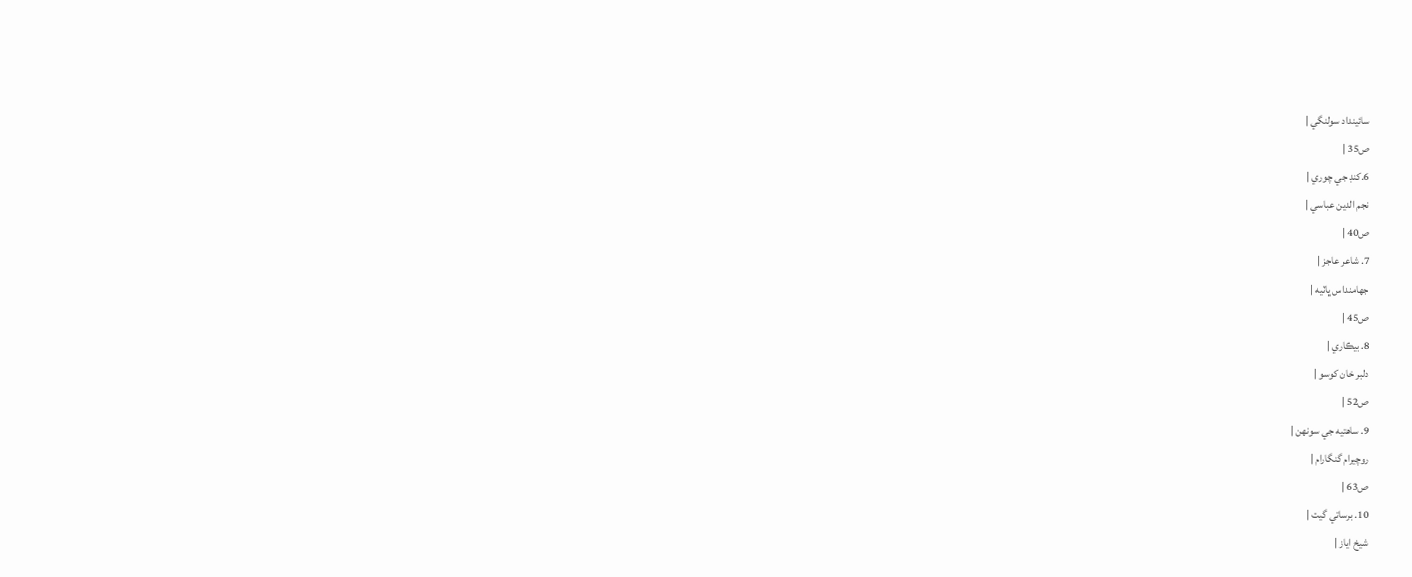سائينداد سولنگي |
ص35 |
6.کنڊ جي چوري |
نجم الدين عباسي |
ص40 |
7. شاعر عاجز |
جهامنداس ڀاٽيه |
ص45 |
8. بيڪاري |
دلبر خان کوسو |
ص52 |
9. ساهتيه جي سونهن |
روچيرام گنگارام |
ص63 |
10. برساتي گيت |
شيخ اياز |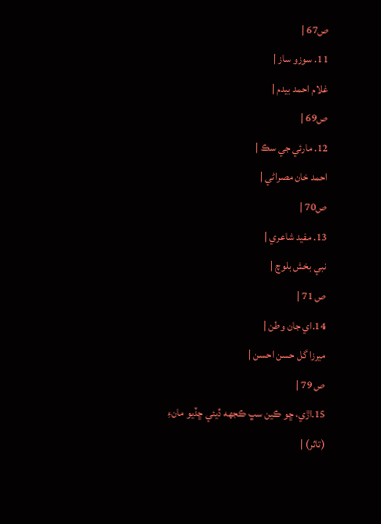ص67 |
11. سوزو ساز |
غلام احمد بيدم |
ص69 |
12. مارئي جي سڪ |
احمد خان مصراڻي |
ص70 |
13. مفيد شاعري |
نبي بخش بلوچ |
ص 71 |
14.اي جان وطن |
ميرزا گل حسن احسن |
ص 79 |
15.اڙي، ڇو ڪين سڀ ڪجهه ڏيئي ڇڏيو مانءِ
(تاثر) |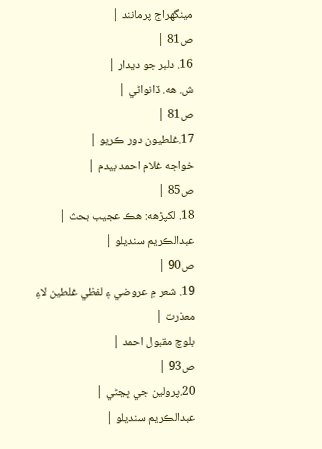مينگهراج پرمانند |
ص81 |
16. دلبر جو ديدار |
ش. هه. ڏانواڻي |
ص81 |
17.غلطيون دور ڪريو |
خواجه غلام احمد بيدم |
ص85 |
18. لکپڙهه: هڪ عجيب بحث |
عبدالڪريم سنديلو |
ص90 |
19. شعر ۾ عروضي ۽ لفظي غلطين لاءِ معذرت |
بلوچ مقبول احمد |
ص93 |
20.پرولين جي ڀڃڻي |
عبدالڪريم سنديلو |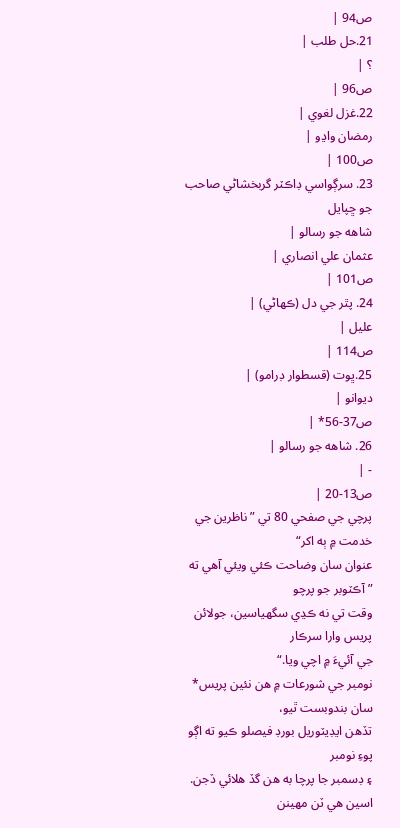ص94 |
21.حل طلب |
؟ |
ص96 |
22.غزل لغوي |
رمضان واڍو |
ص100 |
23. سرڳواسي ڊاڪٽر گربخشاڻي صاحب جو ڇپايل
شاهه جو رسالو |
عثمان علي انصاري |
ص101 |
24. پٿر جي دل (ڪهاڻي) |
عليل |
ص114 |
25.ڀوت (قسطوار ڊرامو) |
ديوانو |
ص37-56* |
26. شاهه جو رسالو |
- |
ص13-20 |
پرچي جي صفحي 80 تي ”ناظرين جي خدمت ۾ ٻه اکر“
عنوان سان وضاحت ڪئي ويئي آهي ته ”آڪٽوبر جو پرچو
وقت تي نه ڪڍي سگهياسين، جولائن پريس وارا سرڪار
جي آئيءَ ۾ اچي ويا.“
نومبر جي شورعات ۾ هن نئين پريس* سان بندوبست ٿيو،
تڏهن ايڊيٽوريل بورڊ فيصلو ڪيو ته اڳو پوءِ نومبر
۽ ڊسمبر جا پرچا به هن گڏ هلائي ڏجن.
اسين هي ٽن مهينن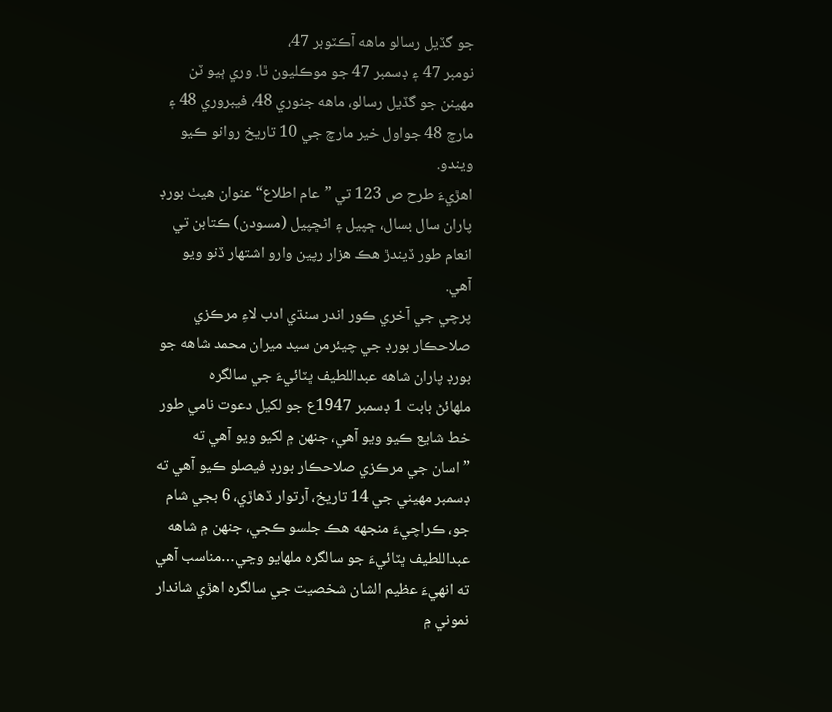جو گڏيل رسالو ماهه آڪٽوبر 47،
نومبر 47 ۽ ڊسمبر 47 جو موڪليون ٿا. وري ٻيو ٽن
مهينن جو گڏيل رسالو، ماهه جنوري 48، فيبروري 48 ۽
مارچ 48 جواول خير مارچ جي 10 تاريخ روانو ڪيو
ويندو.
اهڙيءَ طرح ص 123 تي ”عام اطلاع“ عنوان هيٺ بورڊ
پاران سال بسال، ڇپيل ۽ اڻڇپيل (مسودن) ڪتابن تي
انعام طور ڏيندڙ هڪ هزار رپين وارو اشتهار ڏنو ويو
آهي.
پرچي جي آخري ڪور اندر سنڌي ادب لاءِ مرڪزي
صلاحڪار بورڊ جي چيئرمن سيد ميران محمد شاهه جو
بورڊ پاران شاهه عبداللطيف ڀٽائيءَ جي سالگره
ملهائڻ بابت 1 ڊسمبر 1947ع جو لکيل دعوت نامي طور
خط شايع ڪيو ويو آهي، جنهن ۾ لکيو ويو آهي ته
”اسان جي مرڪزي صلاحڪار بورڊ فيصلو ڪيو آهي ته
ڊسمبر مهيني جي 14 تاريخ، آرتوار ڏهاڙي، 6 بجي شام
جو، ڪراچيءَ منجهه هڪ جلسو ڪجي، جنهن ۾ شاهه
عبداللطيف ڀٽائيءَ جو سالگره ملهايو وڃي…مناسب آهي
ته انهيءَ عظيم الشان شخصيت جي سالگره اهڙي شاندار
نموني ۾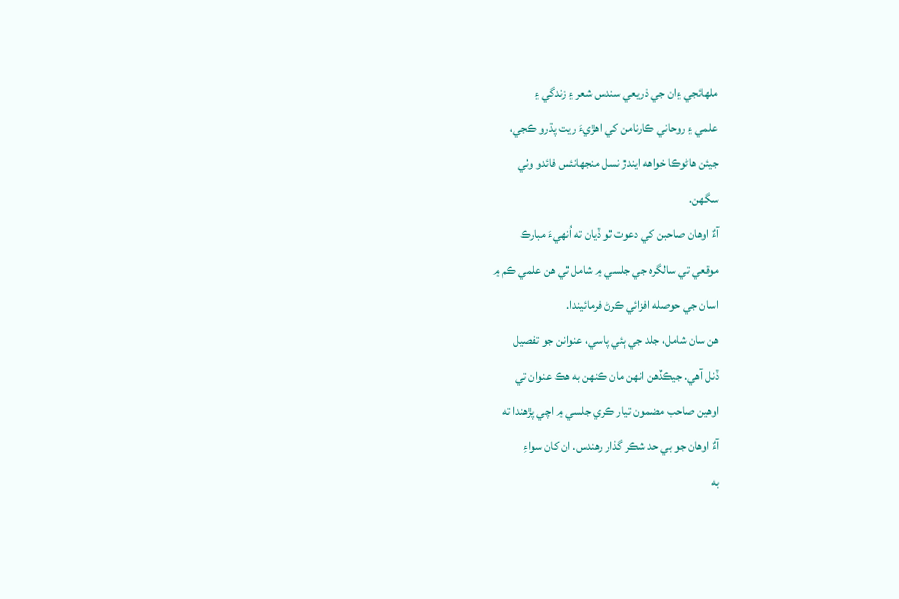ملهائجي ۽ان جي ذريعي سندس شعر ۽ زندگي ۽
علمي ۽ روحاني ڪارنامن کي اهڙيءَ ريت پڌرو ڪجي،
جيئن هاڻوڪا خواهه ايندڙ نسل منجهانئس فائدو وٺي
سگهن.
آءٌ اوهان صاحبن کي دعوت ٿو ڏيان ته اُنهيءَ مبارڪ
موقعي تي سالگره جي جلسي ۾ شامل ٿي هن علمي ڪم ۾
اسان جي حوصله افزائي ڪرڻ فرمائيندا.
هن سان شامل، جلد جي ٻئي پاسي، عنوانن جو تفصيل
ڏنل آهي. جيڪڏهن انهن مان ڪنهن به هڪ عنوان تي
اوهين صاحب مضمون تيار ڪري جلسي ۾ اچي پڙهندا ته
آءٌ اوهان جو بي حد شڪر گذار رهندس. ان کان سواءِ
به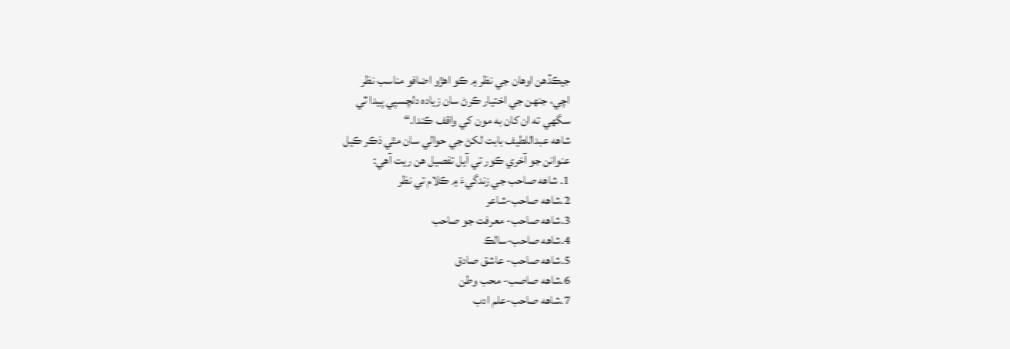جيڪڏهن اوهان جي نظر ۾ ڪو اهڙو اضافو مناسب نظر
اچي، جنهن جي اختيار ڪرڻ سان زياده دلچسپي پيدا ٿي
سگهي ته ان کان به مون کي واقف ڪندا.“
شاهه عبداللطيف بابت لکڻ جي حوالي سان مٿي ذڪر ڪيل
عنوانن جو آخري ڪور تي آيل تفصيل هن ريت آهي:
1. شاهه صاحب جي زندگيءَ ۾ ڪلام تي نظر
2.شاهه صاحب-شاعر
3.شاهه صاحب- معرفت جو صاحب
4.شاهه صاحب-سالڪ
5.شاهه صاحب- عاشق صادق
6.شاهه صاصب- محب وطن
7.شاهه صاحب-علم ادب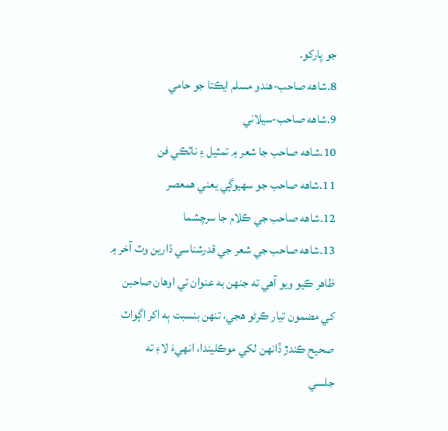جو پارکو.
8.شاهه صاحب-هندو مسلم ايڪتا جو حامي
9.شاهه صاحب-سيلاني
10.شاهه صاحب جا شعر ۾ تمثيل ۽ ناٽڪي فن
11.شاهه صاحب جو سهيوڳي يعني همعصر
12.شاهه صاحب جي ڪلام جا سرچشما
13.شاهه صاحب جي شعر جي قدرشناسي ڌارين وٽ آخر ۾
ظاهر ڪيو ويو آهي ته جنهن به عنوان تي اوهان صاحبن
کي مضمون تيار ڪرڻو هجي، تنهن بنسبت ٻه اکر اڳواٽ
صحيح ڪندڙ ڏانهن لکي موڪليندا، انهيءَ لاءِ ته
جلسي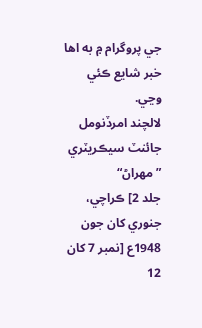جي پروگرام ۾ به اها خبر شايع ڪئي وڃي.
لالچند امرڏنومل
جائنٽ سيڪريٽري
”مهراڻ“
جلد 2] ڪراچي، جنوري کان جون 1948ع [نمبر 7 کان 12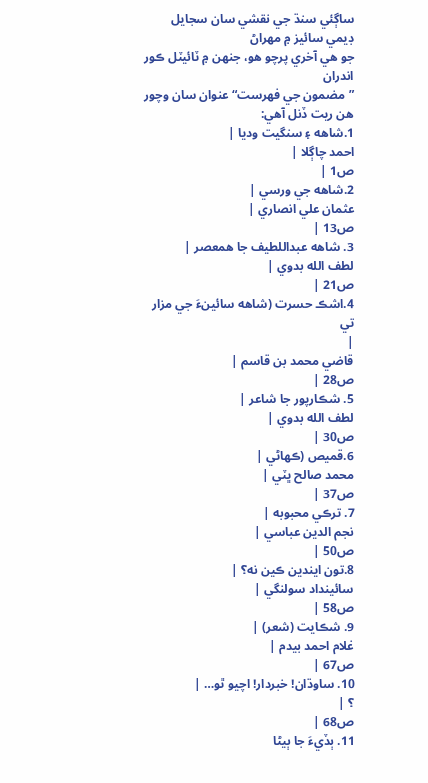ساڳئي سنڌ جي نقشي سان سجايل ڊيمي سائيز ۾ مهراڻ
جو هي آخري پرچو هو، جنهن ۾ ٽائيٽل ڪور اندران
”مضمون جي فهرست“عنوان سان وچور هن ريت ڏنل آهي:
1.شاهه ۽ سنگيت وديا |
احمد چاڳلا |
ص1 |
2.شاهه جي ورسي |
عثمان علي انصاري |
ص13 |
3. شاهه عبداللطيف جا همعصر |
لطف الله بدوي |
ص21 |
4.اشڪ حسرت (شاهه سائينءَ جي مزار تي
|
قاضي محمد بن قاسم |
ص28 |
5. شڪارپور جا شاعر |
لطف الله بدوي |
ص30 |
6.قميص (ڪهاڻي |
محمد صالح ڀٽي |
ص37 |
7. ترڪي محبوبه |
نجم الدين عباسي |
ص50 |
8.تون ايندين ڪين نه؟ |
سائينداد سولنگي |
ص58 |
9. شڪايت (شعر) |
غلام احمد بيدم |
ص67 |
10. ساوڌان! خبردار! اچيو ٿو… |
؟ |
ص68 |
11. ٻڏيءَ جا ٻيڻا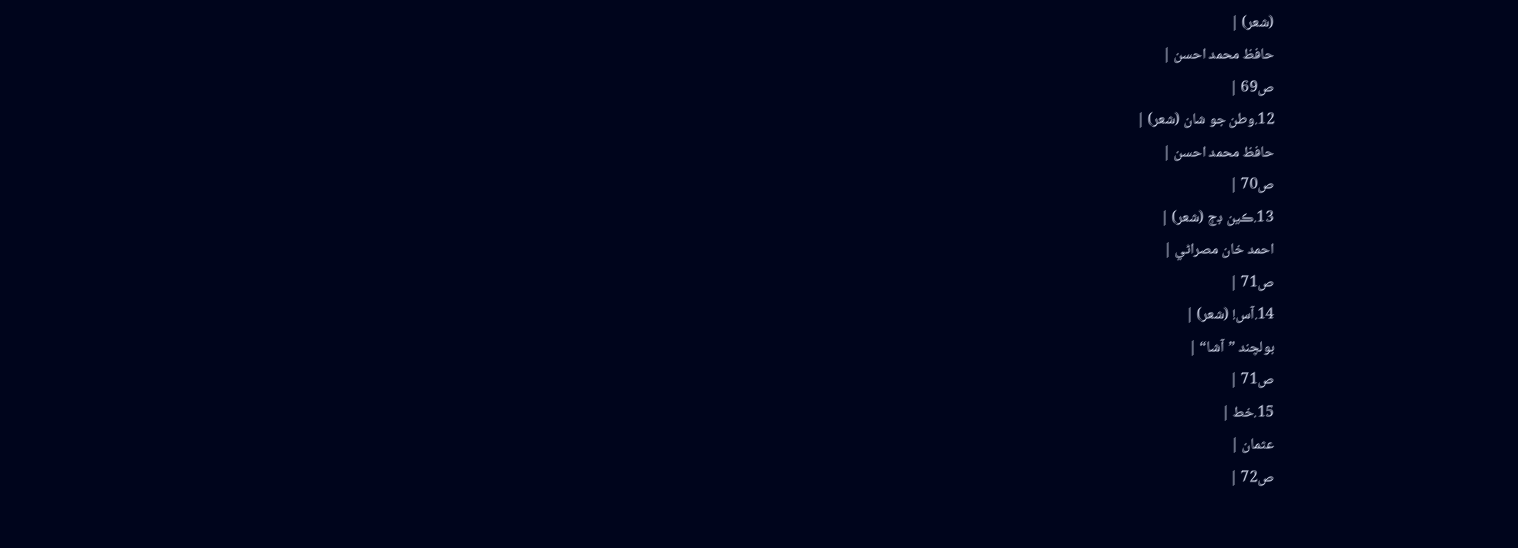(شعر) |
حافظ محمد احسن |
ص69 |
12.وطن جو شان (شعر) |
حافظ محمد احسن |
ص70 |
13.ڪين ڊڄ (شعر) |
احمد خان مصراڻي |
ص71 |
14.آس! (شعر) |
بولچند ”آشا“ |
ص71 |
15.خط |
عثمان |
ص72 |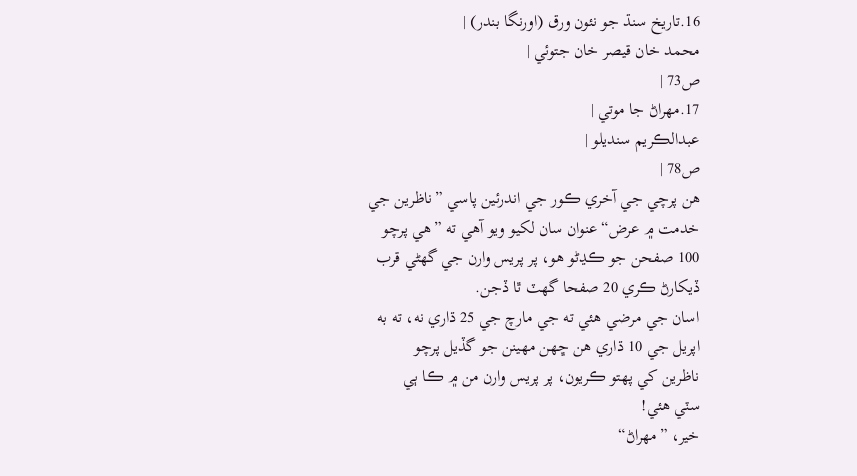16.تاريخ سنڌ جو نئون ورق (اورنگا بندر) |
محمد خان قيصر خان جتوئي |
ص73 |
17.مهراڻ جا موتي |
عبدالڪريم سنديلو |
ص78 |
هن پرچي جي آخري ڪور جي اندرئين پاسي ”ناظرين جي
خدمت ۾ عرض“ عنوان سان لکيو ويو آهي ته ”هي پرچو
100 صفحن جو ڪڍڻو هو، پر پريس وارن جي گهڻي قرب
ڏيکارڻ ڪري 20 صفحا گهٽ ٿا ڏجن.
اسان جي مرضي هئي ته جي مارچ جي 25 ڌاري نه، ته به
اپريل جي 10 ڌاري هن ڇهن مهينن جو گڏيل پرچو
ناظرين کي پهتو ڪريون، پر پريس وارن من ۾ ڪا ٻي
سٽي هئي!
خير، ”مهراڻ“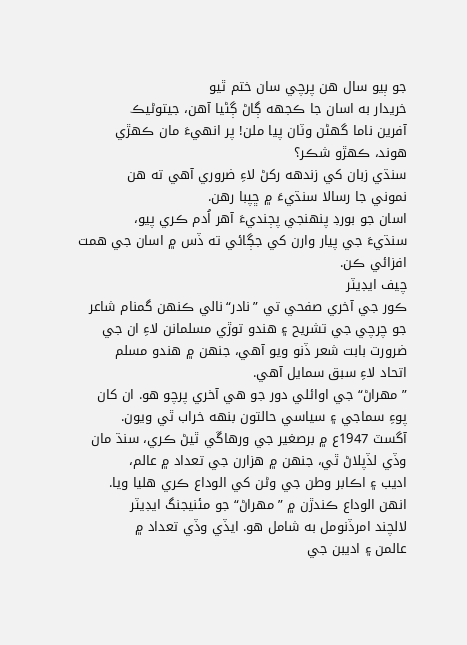جو ٻيو سال هن پرچي سان ختم ٿيو
خريدار به اسان جا ڪجهه ڳاڻ ڳڻيا آهن، جيتوڻيڪ
آفرين ناما گهڻن وٽان پيا ملن! پر انهيءَ مان ڪهڙي
هوند، ڪهڙو شڪر؟
سنڌي زبان کي زندهه رکڻ لاءِ ضروري آهي ته هن
نموني جا رسالا سنڌيءَ ۾ ڇپبا رهن.
اسان جو بورڊ پنهنجي پڄنديءَ آهر اُدم ڪري پيو،
سنڌيءَ جي پيار وارن کي جڳائي ته ڏس ۾ اسان جي همت
افزائي ڪن.
چيف ايڊيٽر
ڪور جي آخري صفحي تي ”نادر“نالي ڪنهن گمنام شاعر
جو چرچي جي تشريح ۽ هندو توڙي مسلمانن لاءِ ان جي
ضرورت بابت شعر ڏنو ويو آهي، جنهن ۾ هندو مسلم
اتحاد لاءِ سبق سمايل آهي.
”مهراڻ“ جي اوائلي دور جو هي آخري پرچو هو. ان کان
پوءِ سماجي ۽ سياسي حالتون بنهه خراب ٿي ويون.
آگسٽ 1947ع ۾ برصغير جي ورهاڱي ٿيڻ ڪري، سنڌ مان
وڏي لڏپلاڻ ٿي، جنهن ۾ هزارن جي تعداد ۾ عالم،
اديب ۽ اڪابر وطن جي وڻن کي الوداع ڪري هليا ويا.
انهن الوداع ڪندڙن ۾ ”مهراڻ“ جو مئنيجنگ ايڊيٽر
لالچند امرڏنومل به شامل هو. ايڏي وڏي تعداد ۾
عالمن ۽ اديبن جي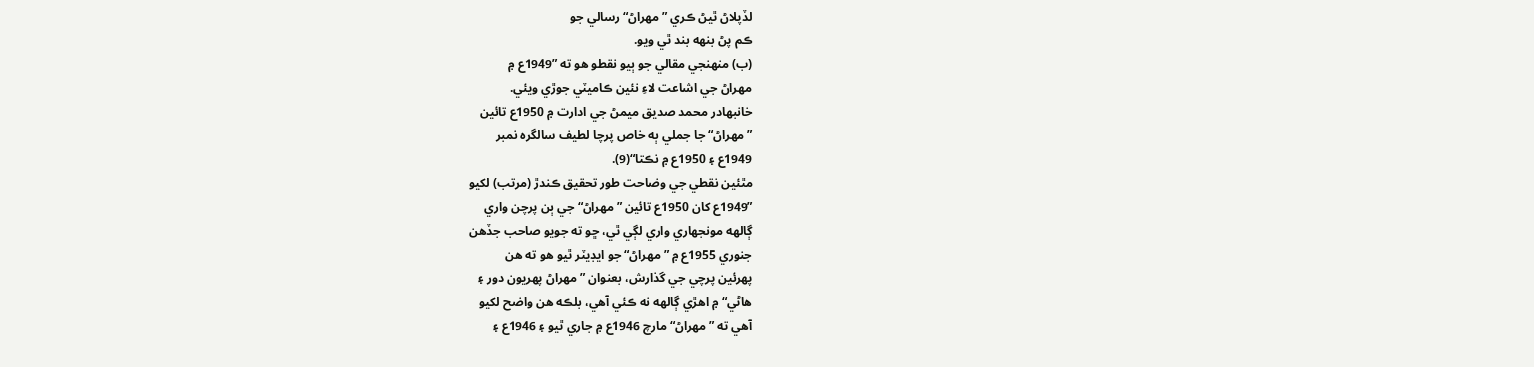لڏپلاڻ ٿيڻ ڪري ”مهراڻ“ رسالي جو
ڪم پڻ بنهه بند ٿي ويو.
(ب) منهنجي مقالي جو ٻيو نقطو هو ته ”1949ع ۾
مهراڻ جي اشاعت لاءِ نئين ڪاميٽي جوڙي ويئي.
خانبهادر محمد صديق ميمڻ جي ادارت ۾ 1950ع تائين
”مهراڻ“ جا جملي ٻه خاص پرچا لطيف سالگره نمبر
1949ع ۽ 1950ع ۾ نڪتا“(9).
مٿئين نقطي جي وضاحت طور تحقيق ڪندڙ (مرتب) لکيو
”1949ع کان 1950ع تائين ”مهراڻ“ جي ٻن پرچن واري
ڳالهه مونجهاري واري لڳي ٿي، ڇو ته جويو صاحب جڏهن
جنوري 1955ع ۾ ”مهراڻ“ جو ايڊيٽر ٿيو هو ته هن
پهرئين پرچي جي گذارش، بعنوان ”مهراڻ پهريون دور ۽
هاڻي“ ۾ اهڙي ڳالهه نه ڪئي آهي، بلڪه هن واضح لکيو
آهي ته ”مهراڻ“ مارچ 1946ع ۾ جاري ٿيو ۽ 1946ع ۽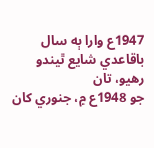1947ع وارا ٻه سال باقاعدي شايع ٿيندو رهيو، تان
جو 1948ع ۾، جنوري کان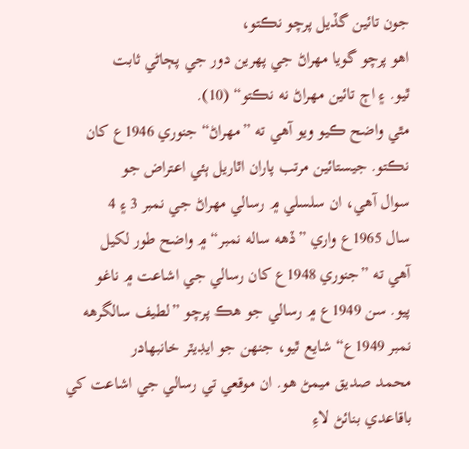جون تائين گڏيل پرچو نڪتو،
اهو پرچو گويا مهراڻ جي پهرين دور جي پڄاڻي ثابت
ٿيو. ۽ اڄ تائين مهراڻ نه نڪتو“ (10).
مٿي واضح ڪيو ويو آهي ته ”مهراڻ“ جنوري 1946ع کان
نڪتو. جيستائين مرتب پاران اٿاريل ٻئي اعتراض جو
سوال آهي، ان سلسلي ۾ رسالي مهراڻ جي نمبر 3 ۽ 4
سال 1965ع واري ”ڏهه ساله نمبر“ ۾ واضح طور لکيل
آهي ته ”جنوري 1948ع کان رسالي جي اشاعت ۾ ناغو
پيو. سن 1949ع ۾ رسالي جو هڪ پرچو ”لطيف سالگرهه
نمبر 1949ع“ شايع ٿيو، جنهن جو ايڊيٽر خانبهادر
محمد صديق ميمڻ هو. ان موقعي تي رسالي جي اشاعت کي
باقاعدي بنائڻ لاءِ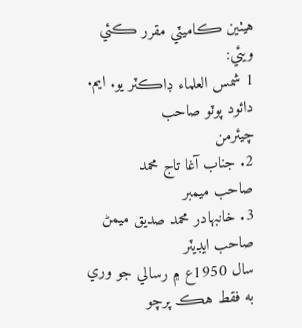هيٺين ڪاميٽي مقرر ڪئي ويئي:
1 شمس العلماء ڊاڪٽر يو. ايم. دائود پوٽو صاحب
چيئرمن
2. جناب آغا تاج محمد
صاحب ميمبر
3. خانبهادر محمد صديق ميمڻ
صاحب ايڊيٽر
سال 1950ع ۾ رسالي جو وري به فقط هڪ پرچو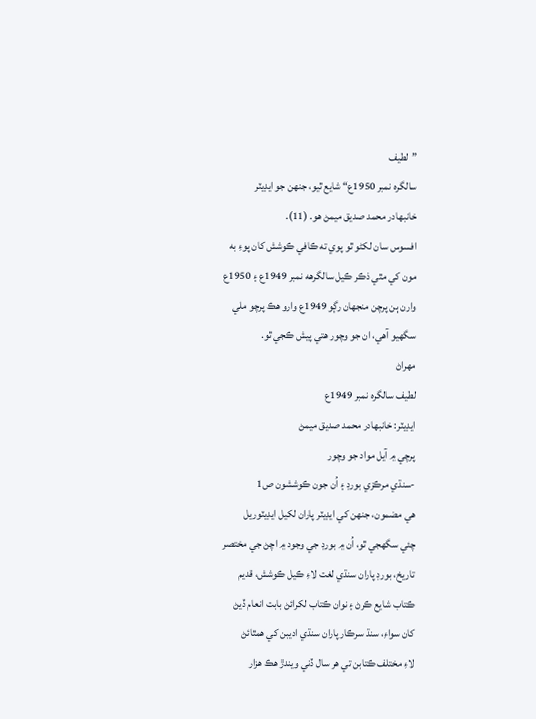”لطيف
سالگره نمبر 1950ع“ شايع ٿيو، جنهن جو ايڊيٽر
خانبهادر محمد صديق ميمڻ هو. (11).
افسوس سان لکڻو ٿو پوي ته ڪافي ڪوشش کان پوءِ به
مون کي مٿي ذڪر ڪيل سالگرهه نمبر 1949ع ۽ 1950ع
وارن ٻن پرچن منجهان رڳو 1949ع وارو هڪ پرچو ملي
سگهيو آهي، ان جو وچور هتي پيش ڪجي ٿو.
مهراڻ
لطيف سالگره نمبر 1949ع
ايڊيٽر: خانبهادر محمد صديق ميمڻ
پرچي ۾ آيل مواد جو وچور
-سنڌي مرڪزي بورڊ ۽ اُن جون ڪوششون ص1
هي مضمون، جنهن کي ايڊيٽر پاران لکيل ايڊيٽوريل
چئي سگهجي ٿو، اُن ۾ بورڊ جي وجود ۾ اچڻ جي مختصر
تاريخ، بورڊ پاران سنڌي لغت لاءِ ڪيل ڪوشش، قديم
ڪتاب شايع ڪرڻ ۽ نوان ڪتاب لکرائڻ بابت انعام ڏيڻ
کان سواءِ، سنڌ سرڪار پاران سنڌي اديبن کي همٿائڻ
لاءِ مختلف ڪتابن تي هر سال ڏني ويندڙ هڪ هزار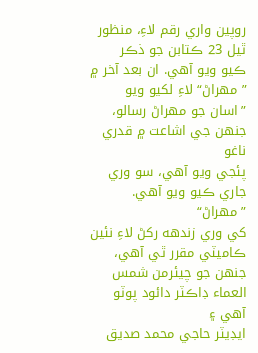روپين واري رقم لاءِ، منظور ٿيل 23 ڪتابن جو ذڪر
ڪيو ويو آهي. ان بعد آخر ۾ ”مهراڻ“ لاءِ لکيو ويو
”اسان جو مهراڻ رسالو، جنهن جي اشاعت ۾ قدري ناغو
پئجي ويو آهي، سو وري جاري ڪيو ويو آهي. ”مهراڻ“
کي وري زندهه رکڻ لاءِ نئين ڪاميٽي مقرر ٿي آهي،
جنهن جو چيئرمن شمس العماء ڊاڪٽر دائود پوٽو آهي ۽
ايڊيٽر حاجي محمد صديق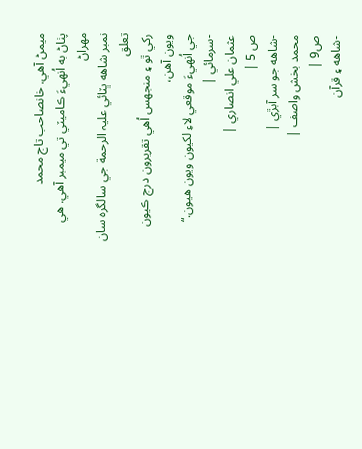ميمڻ آهي. خانصاحب تاج محمد
پٺاڻ به اُنهيءَ ڪاميٽي تي ميمبر آهي. هي مهراڻ
نمبر شاهه ڀٽائي عليہ الرحمة جي سالگره سان تعلق
رکي ٿو ۽ منجهس اُهي تقريرون درج ڪيون ويون آهن،
جي اُنهيءَ موقعي لاءِ لکيون ويون هيون.“
-سرمائي |
عثمان علي انصاري |
ص 5 |
-شاهه جو سر آبڙي |
محمد بخش واصف |
ص9 |
-شاهه ۽ قرآن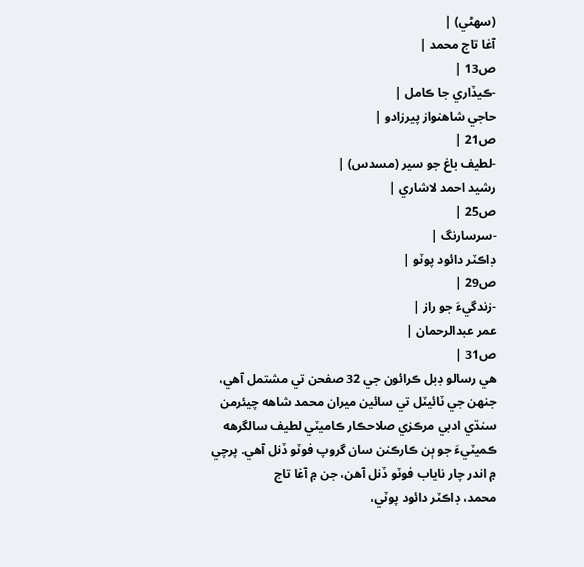(سهڻي) |
آغا تاج محمد |
ص13 |
-ڪيڏاري جا ڪامل |
حاجي شاهنواز پيرزادو |
ص21 |
-لطيف باغ جو سير (مسدس) |
رشيد احمد لاشاري |
ص25 |
-سرسارنگ |
ڊاڪٽر دائود پوٽو |
ص29 |
-زندگيءَ جو راز |
عمر عبدالرحمان |
ص31 |
هي رسالو ڊبل ڪرائون جي 32 صفحن تي مشتمل آهي،
جنهن جي ٽائيٽل تي سائين ميران محمد شاهه چيئرمن
سنڌي ادبي مرڪزي صلاحڪار ڪاميٽي لطيف سالگرهه
ڪميٽيءَ جو ٻن ڪارڪنن سان گروپ فوٽو ڏنل آهي. پرچي
۾ اندر چار ناياب فوٽو ڏنل آهن، جن ۾ آغا تاج
محمد، ڊاڪٽر دائود پوٽي،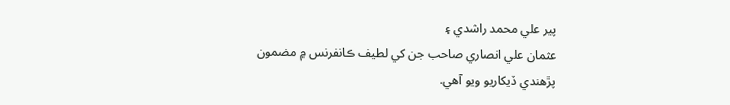پير علي محمد راشدي ۽
عثمان علي انصاري صاحب جن کي لطيف ڪانفرنس ۾ مضمون
پڙهندي ڏيکاريو ويو آهي.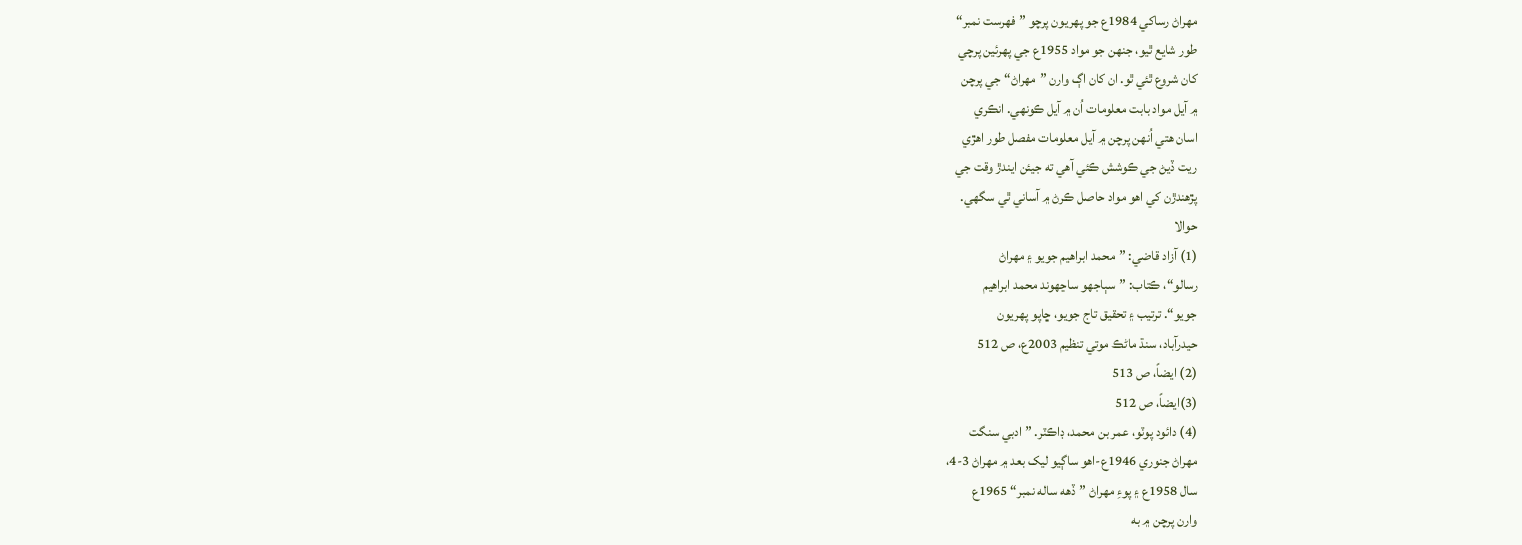مهراڻ رساکي 1984ع جو پهريون پرچو ”فهرست نمبر“
طور شايع ٿيو، جنهن جو مواد 1955ع جي پهرئين پرچي
کان شروع ٿئي ٿو. ان کان اڳ وارن ”مهراڻ“ جي پرچن
۾ آيل مواد بابت معلومات اُن ۾ آيل ڪونهي. انڪري
اسان هتي اُنهن پرچن ۾ آيل معلومات مفصل طور اهڙي
ريت ڏيڻ جي ڪوشش ڪئي آهي ته جيئن ايندڙ وقت جي
پڙهندڙن کي اهو مواد حاصل ڪرڻ ۾ آساني ٿي سگهي.
حوالا
(1) آزاد قاضي: ”محمد ابراهيم جويو ۽ مهراڻ
رسالو“، ڪتاب: ”سٻاجهو ساڃهوند محمد ابراهيم
جويو“. ترتيب ۽ تحقيق تاج جويو، ڇاپو پهريون
حيدرآباد، سنڌ ماڻڪ موتي تنظيم 2003ع، ص 512
(2) ايضاً، ص 513
(3)ايضاً، ص 512
(4) دائود پوٽو، عمر بن محمد، ڊاڪٽر. ”ادبي سنگت
مهراڻ جنوري 1946ع-اهو ساڳيو ليک بعد ۾ مهراڻ 3-4،
سال 1958ع ۽ پوءِ مهراڻ ”ڏهه ساله نمبر“ 1965ع
وارن پرچن ۾ به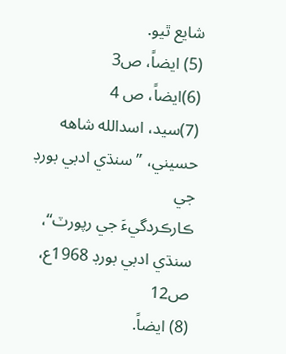شايع ٿيو.
(5) ايضاً، ص3
(6)ايضاً، ص 4
(7)سيد، اسدالله شاهه حسيني، ”سنڌي ادبي بورڊ جي
ڪارڪردگيءَ جي رپورٽ“، سنڌي ادبي بورڊ 1968ع، ص12
(8) ايضاً.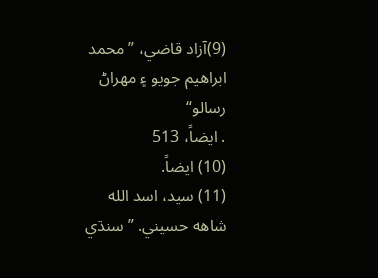(9)آزاد قاضي، ”محمد ابراهيم جويو ۽ مهراڻ رسالو“
. ايضاً، 513
(10) ايضاً.
(11) سيد، اسد الله شاهه حسيني. ”سنڌي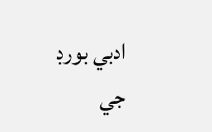ادبي بورڊ
جي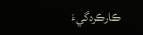ڪارڪردگيءَ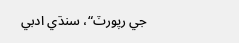جي رپورٽ“، سنڌي ادبي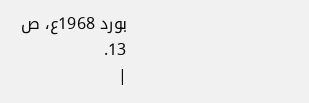بورد 1968ع، ص
13.
|